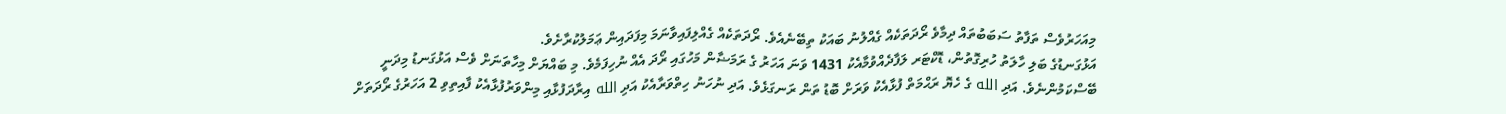މިއަހަރުވެސް ތަފާތު ސަބަބުތައް ދިމާވެ ރޯދަތަކެއް ގެއްލުނު ބައަކު ތިބޭނެއެވެ. ރޯދަތަކެއް ގެއްލިފައިވާނަމަ މިފަދައިން ޢަމަލުކުރާށެވެ.
އަޅުގަނޑުގެ ބަލި ހާލަތު ހުރިގޮތުން، ޑޮކްޓަރ ލަފާދެއްވުމާއެކު 1431 ވަނަ އަހަރު ގެ ރަމަޟާން މަހުގައި ރޯދަ އެއް ނުހިފަމެވެ. މި ބައްޔަށް މިހާތަނަށް ވެސް އަޅުގަނޑު މިދަނީ ބޭސްކަމުންނެވެ. އަދި الله ގެ ހެޔޮ ރަޙްމަތް ފުޅާއެކު ވަރަށް ބޮޑު ތަން ރަނގަޅެވެ. އަދި ނުހަނު ހިތްވަރާއެކު އަދި الله އިރާދަފުޅާއި މިންވަރުފުޅާއެކު ފާއިތިވި 2 އަހަރުގެ ރޯދަތަށް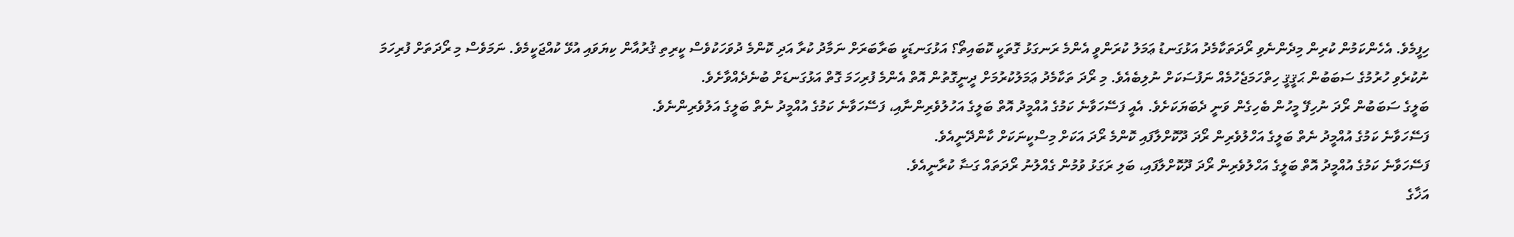ހިފީމެވެ. އެހެންކަމުން ކުރިން މިދެންނެވި ރޯދަތަކާމެދު އަޅުގަނޑު ޢަމަލު ކުރަންވީ އެންމެ ރަނގަޅު ގޮތަކީ ކޮބައިތޯ؟ އަޅުގަނޑަކީ ބަރާބަރަށް ނަމާދު ކުރާ އަދި ކޮންމެ ދުވަހަކުވެސް ކީރިތި ޤުރުއާން ކިޔަވައި އުޅޭ ކުއްޖަކީމެވެ. ނަމަވެސް މި ރޯދަތަށް ފުރިހަމަ ނުކުރެވި ހުރުމުގެ ސަބަބުން ޙަޤީޤީ ހިތްހަމަޖެހުމެއް ނަފުސަކަށް ނުލިބެއެވެ. މި ރޯދަ ތަކާމެދު ޢަމަލުކުރުމަށް ދީނީގޮތުން އޮތް އެންމެ ފުރިހަމަ ގޮތް އަޅުގަނޑަށް ބުނެދެއްވާށެވެ.
ބަލީގެ ސަބަބުން ރޯދަ ނުހިފޭ މީހުން ބެހިގެން ވަނީ ދެބަޔަކަށެވެ. އެއީ ފަސޭހަވާނެ ކަމުގެ އުއްމީދު އޮތް ބަލީގެ އަހުލުވެރިންނާއި، ފަސޭހަވާނެ ކަމުގެ އުއްމީދު ނެތް ބަލީގެ އަލުވެރިންނެވެ.
ފަސޭހަވާނެ ކަމުގެ އުއްމީދު ނެތް ބަލީގެ އަހްލުވެރިން ރޯދަ ދޫކޮށްލާފައި ކޮންމެ ރޯދަ އަކަށް މިސްކީނަކަށް ކާންދޭނީއެވެ.
ފަސޭހަވާނެ ކަމުގެ އުއްމީދު އޮތް ބަލީގެ އަހްލުވެރިން ރޯދަ ދޫކޮށްލާފައި، ބަލި ރަގަޅު ވުމުން ގެއްލުނު ރޯދަތައް ގަޟާ ކުރާނީއެވެ.
އަޚާގެ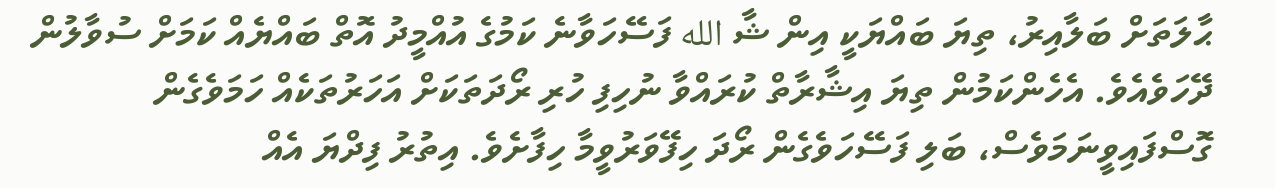ޙާލަތަށް ބަލާއިރު، ތިޔަ ބައްޔަކީ އިން ޝާ الله ފަސޭހަވާނެ ކަމުގެ އުއްމީދު އޮތް ބައްޔެއް ކަމަށް ސުވާލުން ދޭހަވެއެވެ. އެހެންކަމުން ތިޔަ އިޝާރާތް ކުރައްވާ ނުހިފި ހުރި ރޯދަތަކަށް އަހަރުތަކެއް ހަމަވެގެން ގޮސްފައިވީނަމަވެސް، ބަލި ފަސޭހަވެގެން ރޯދަ ހިފޭވަރުވީމާ ހިފާށެވެ. އިތުރު ފިދްޔަ އެއް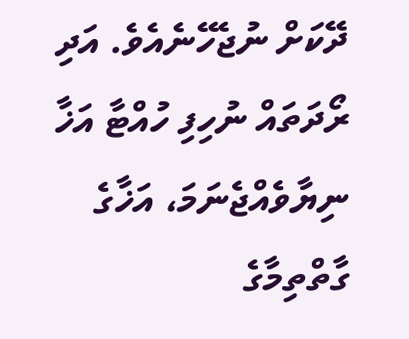ދޭކަށް ނުޖެހޭނެއެވެ. އަދި ރޯދަތައް ނުހިފި ހުއްޓާ އަޚާ ނިޔާވެއްޖެނަމަ، އަޚާގެ ގާތްތިމާގެ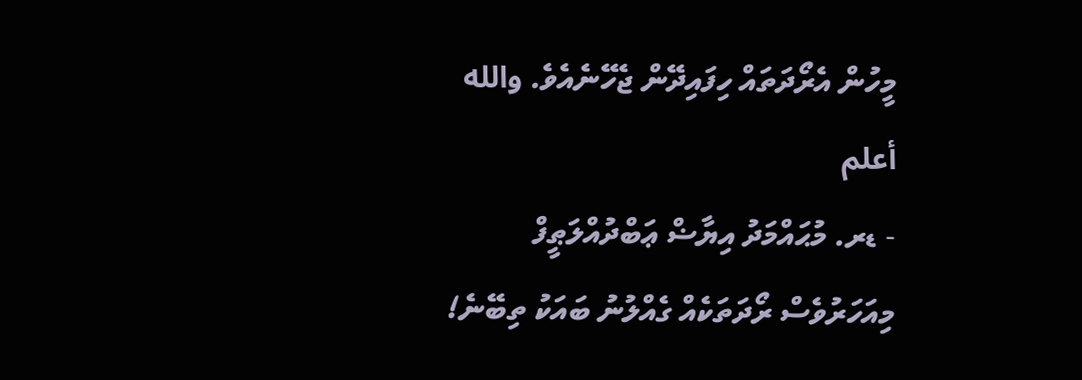މީހުން އެރޯދަތައް ހިފައިދޭން ޖެހޭނެއެވެ. والله أعلم
- ޑރ. މުޙައްމަދު އިޔާޟް ޢަބްދުއްލަޠީފް
މިއަހަރުވެސް ރޯދަތަކެއް ގެއްލުނު ބައަކު ތިބޭނެ!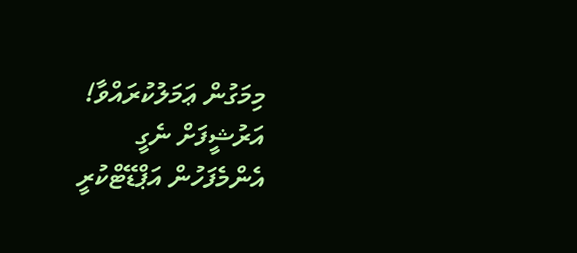މިމަގުން ޢަމަލުކުރައްވާ!
އަރުޝީފަށް ނެގީ
އެންމެފަހުން އަޕްޑޭޓްކުރީ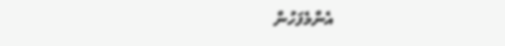އެންމެފަހުން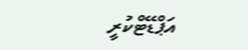އަޕްޑޭޓްކުރީ